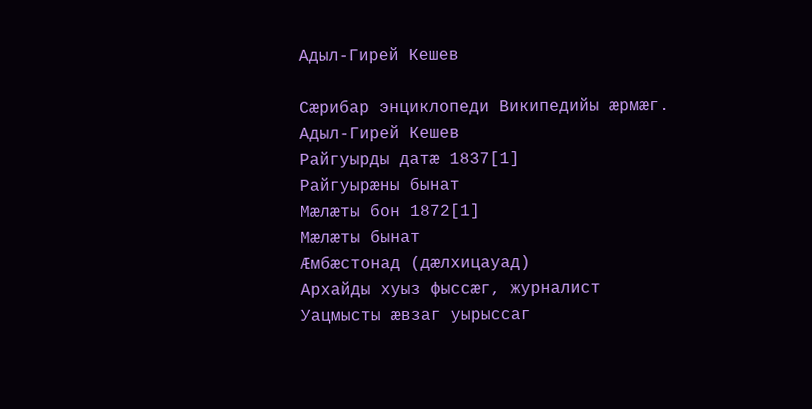Адыл-Гирей Кешев

Сæрибар энциклопеди Википедийы æрмæг.
Адыл-Гирей Кешев
Райгуырды датæ 1837[1]
Райгуырæны бынат
Мæлæты бон 1872[1]
Мæлæты бынат
Æмбæстонад (дæлхицауад)
Архайды хуыз фыссæг, журналист
Уацмысты æвзаг уырыссаг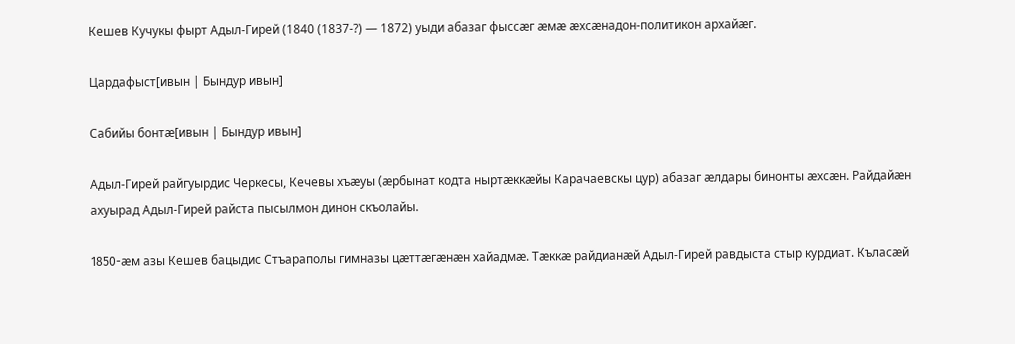Кешев Кучукы фырт Адыл-Гирей (1840 (1837-?) — 1872) уыди абазаг фыссæг æмæ æхсæнадон-политикон архайæг.

Цардафыст[ивын | Бындур ивын]

Сабийы бонтæ[ивын | Бындур ивын]

Адыл-Гирей райгуырдис Черкесы, Кечевы хъæуы (æрбынат кодта ныртæккæйы Карачаевскы цур) абазаг æлдары бинонты æхсæн. Райдайæн ахуырад Адыл-Гирей райста пысылмон динон скъолайы.

1850-æм азы Кешев бацыдис Стъараполы гимназы цæттæгæнæн хайадмæ. Тæккæ райдианæй Адыл-Гирей равдыста стыр курдиат. Къласæй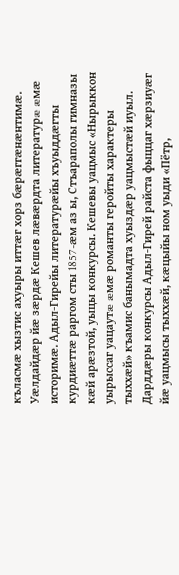къласмæ хызтис ахуыры иттæг хорз бæрæггæнæнтимæ. Уæлдайдæр йæ зæрдæ Кешев лæвæрдта литературæ æмæ историмæ. Адыл-Гирейы литературæйы хъуыддæгты курдиæттæ раргом сты 1857-æм аз ы, Стъараполы гимназы кæй арæзтой, уыцы конкурсы. Кешевы уацмыс «Нырыккон уырыссаг уацаутæ æмæ романты геройты характеры тыххæй» къамис банымадта хуыздæр уацмыстæй иуыл. Дарддæры конкурсы Адыл-Гирей райста фыццаг хæрзиуæг йæ уацмысы тыххæй, кæцыйы ном уыди «Пётр,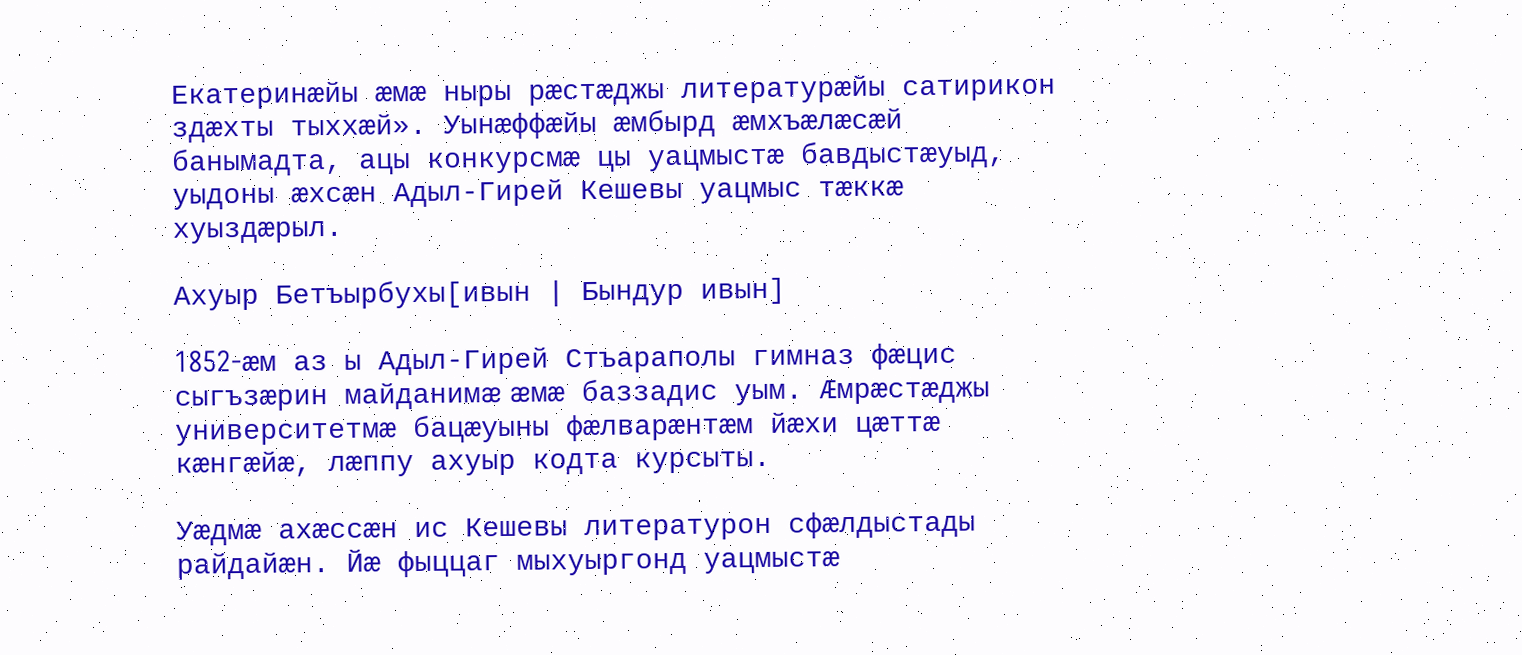Екатеринæйы æмæ ныры рæстæджы литературæйы сатирикон здæхты тыххæй». Уынæффæйы æмбырд æмхъæлæсæй банымадта, ацы конкурсмæ цы уацмыстæ бавдыстæуыд, уыдоны æхсæн Адыл-Гирей Кешевы уацмыс тæккæ хуыздæрыл.

Ахуыр Бетъырбухы[ивын | Бындур ивын]

1852-æм аз ы Адыл-Гирей Стъараполы гимназ фæцис сыгъзæрин майданимæ æмæ баззадис уым. Æмрæстæджы университетмæ бацæуыны фæлварæнтæм йæхи цæттæ кæнгæйæ, лæппу ахуыр кодта курсыты.

Уæдмæ ахæссæн ис Кешевы литературон сфæлдыстады райдайæн. Йæ фыццаг мыхуыргонд уацмыстæ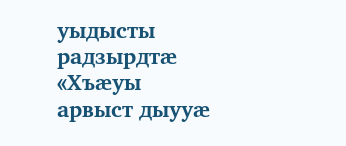уыдысты радзырдтæ «Хъæуы арвыст дыууæ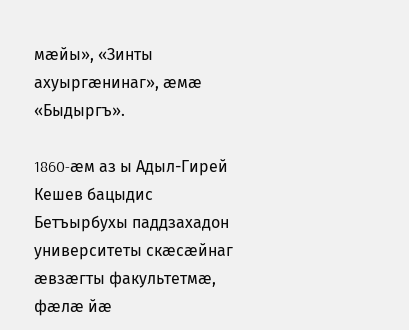мæйы», «Зинты ахуыргæнинаг», æмæ «Быдыргъ».

1860-æм аз ы Адыл-Гирей Кешев бацыдис Бетъырбухы паддзахадон университеты скæсæйнаг æвзæгты факультетмæ, фæлæ йæ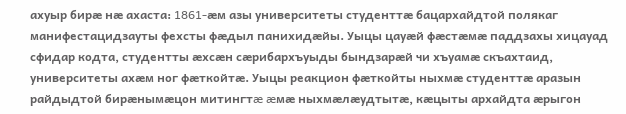ахуыр бирæ нæ ахаста: 1861-æм азы университеты студенттæ бацархайдтой полякаг манифестацидзауты фехсты фæдыл панихидæйы. Уыцы цауæй фæстæмæ паддзахы хицауад сфидар кодта, студентты æхсæн сæрибархъуыды бындзарæй чи хъуамæ скъахтаид, университеты ахæм ног фæткойтæ. Уыцы реакцион фæткойты ныхмæ студенттæ аразын райдыдтой бирæнымæцон митингтæ æмæ ныхмæлæудтытæ, кæцыты архайдта æрыгон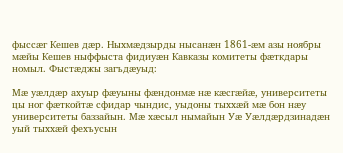фыссæг Кешев дæр. Ныхмæдзырды нысанæн 1861-æм азы ноябры мæйы Кешев ныффыста фидиуæн Кавказы комитеты фæткдары номыл. Фыстæджы загъдæуыд:

Мæ уæлдæр ахуыр фæуыны фæндонмæ нæ кæсгæйæ, университеты цы ног фæткойтæ сфидар чындис, уыдоны тыххæй мæ бон нæу университеты баззайын. Мæ хæсыл нымайын Уæ Уæлдæрдзинадæн уый тыххæй фехъусын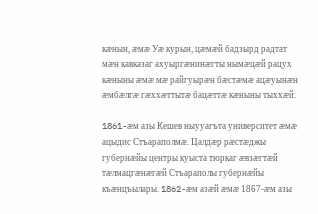кæнын, æмæ Уæ курын, цæмæй бадзырд радтат мæн кавказаг ахуыргæнинæгты нымæцæй рацух кæныны æмæ мæ райгуырæн бæстæмæ ацæуынæн æмбæлгæ гæххæттытæ бацæттæ кæныны тыххæй.

1861-æм азы Кешев ныууагъта университет æмæ ацыдис Стъараполмæ. Цалдæр рæстæджы губернæйы центры куыста тюркаг æвзæгтæй тæлмацгæнæгæй Стъараполы губернæйы къæнцъылары. 1862-æм азæй æмæ 1867-æм азы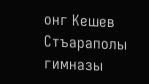онг Кешев Стъараполы гимназы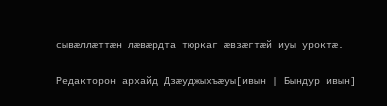сывæллæттæн лæвæрдта тюркаг æвзæгтæй иуы уроктæ.

Редакторон архайд Дзæуджыхъæуы[ивын | Бындур ивын]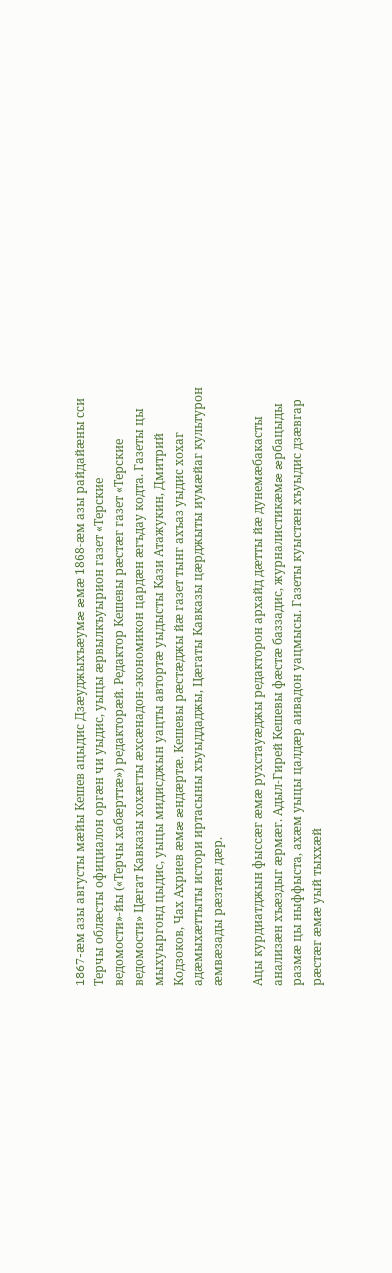1867-æм азы августы мæйы Кешев ацыдис Дзæуджыхъæумæ æмæ 1868-æм азы райдайæны сси Терчы облæсты официалон оргæн чи уыдис, уыцы æрвылкъуырион газет «Терские ведомости»-йы («Терчы хабæрттæ») редакторæй. Редактор Кешевы рæстæг газет «Терские ведомости» Цæгат Кавказы хохæгты æхсæнадон-экономикон цардæн æгъдау кодта. Газеты цы мыхуыргонд цыдис, уыцы мидисджын уацты автортæ уыдысты Кази Атажукин, Дмитрий Кодзоков, Чах Ахриев æмæ æндæртæ. Кешевы рæстæджы йæ газет тынг ахъаз уыдис хохаг адæмыхæттыты истори иртасыны хъуыддаджы, Цæгаты Кавказы цæрджыты иумæйаг культурон æмвæзады рæзтæн дæр.

Ацы курдиатджын фыссæг æмæ рухстауæджы редакторон архайд дæтты йæ дунемæбакасты анализæн хъæздыг æрмæг. Адыл-Гирей Кешевы фæстæ баззадис, журналистикæмæ æрбацыды размæ цы ныффыста, ахæм уыцы цалдæр аивадон уацмысы. Газеты куыстæн хъуыдис дзæвгар рæстæг æмæ уый тыххæй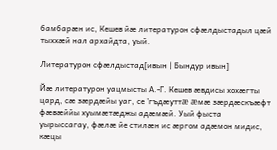бамбарæн ис, Кешев йæ литературон сфæлдыстадыл цæй тыххæй нал архайдта, уый.

Литературон сфæлдыстад[ивын | Бындур ивын]

Йæ литературон уацмысты А.-Г. Кешев æвдисы хохæгты цард, сæ зæрдæйы уаг, се ’гъдæуттæ æмæ зæрдæскъæфт фæвæййы хуымæтæджы адæмæй. Уый фыста уырыссагау, фæлæ йе стилæн ис æргом адæмон мидис, кæцы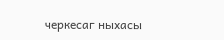черкесаг ныхасы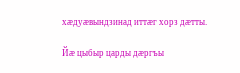хæдуæвындзинад иттæг хорз дæтты.

Йæ цыбыр царды дæргъы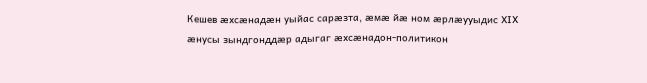Кешев æхсæнадæн уыйас сарæзта, æмæ йæ ном æрлæууыдис XIX æнусы зындгонддæр адыгаг æхсæнадон-политикон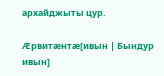архайджыты цур.

Æрвитæнтæ[ивын | Бындур ивын]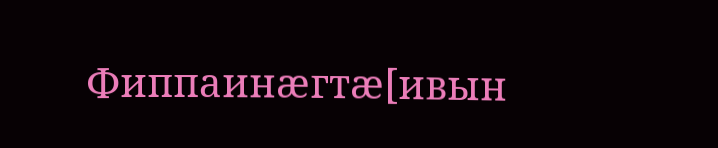Фиппаинæгтæ[ивын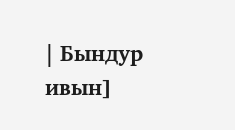| Бындур ивын]